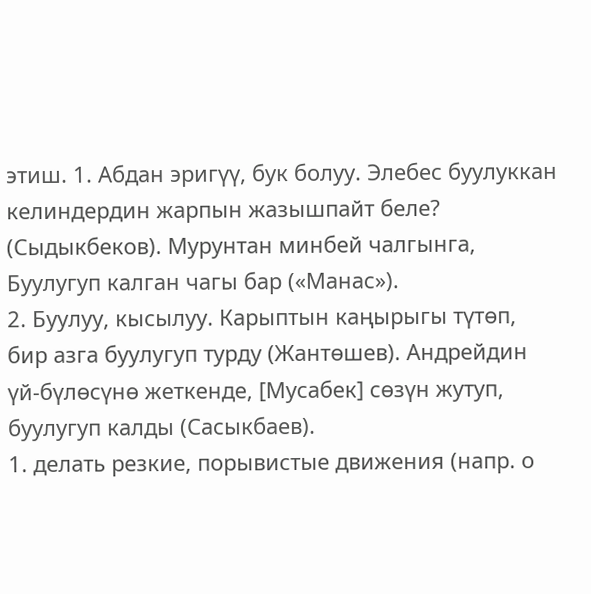этиш. 1. Абдан эригүү, бук болуу. Элебес буулуккан келиндердин жарпын жазышпайт беле? (Сыдыкбеков). Мурунтан минбей чалгынга, Буулугуп калган чагы бар («Манас»).
2. Буулуу, кысылуу. Карыптын каңырыгы түтөп, бир азга буулугуп турду (Жантөшев). Андрейдин үй-бүлөсүнө жеткенде, [Мусабек] сөзүн жутуп, буулугуп калды (Сасыкбаев).
1. делать резкие, порывистые движения (напр. о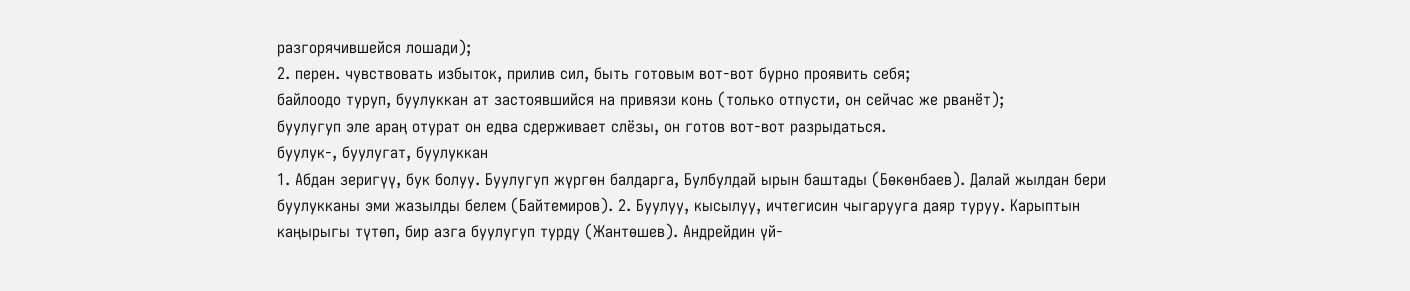разгорячившейся лошади);
2. перен. чувствовать избыток, прилив сил, быть готовым вот-вот бурно проявить себя;
байлоодо туруп, буулуккан ат застоявшийся на привязи конь (только отпусти, он сейчас же рванёт);
буулугуп эле араң отурат он едва сдерживает слёзы, он готов вот-вот разрыдаться.
буулук-, буулугат, буулуккан
1. Абдан зеригүү, бук болуу. Буулугуп жүргөн балдарга, Булбулдай ырын баштады (Бөкөнбаев). Далай жылдан бери буулукканы эми жазылды белем (Байтемиров). 2. Буулуу, кысылуу, ичтегисин чыгарууга даяр туруу. Карыптын каңырыгы түтөп, бир азга буулугуп турду (Жантөшев). Андрейдин үй-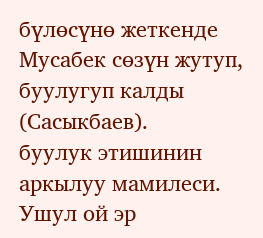бүлөсүнө жеткенде Мусабек сөзүн жутуп, буулугуп калды (Сасыкбаев).
буулук этишинин аркылуу мамилеси. Ушул ой эр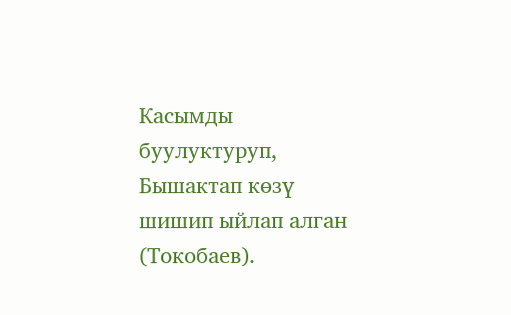Касымды буулуктуруп, Бышактап көзү шишип ыйлап алган (Токобаев).